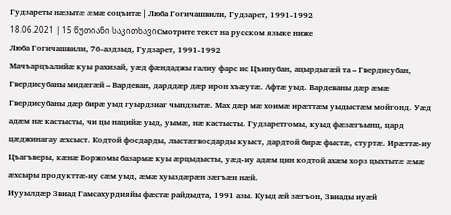Гудзареты нæзытæ æмæ соцъитæ | Люба Гогичашвили, Гудзарет, 1991-1992
18.06.2021 | 15 წუთიანი საკითხავიСмотрите текст на русском языке ниже
Люба Гогичашвили, 76-аздзыд, Гудзарет, 1991-1992
Мачъарцъалийæ куы рахизай, уæд фæндаджы галиу фарс ис Цъинубан, ацырдыгæй та – Гвердисубан, Гвердисубаны мидæгæй – Вардеван, дарддæр дæр ирон хъæутæ. Афтæ уыд. Вардеваны дæр æмæ Гвердисубаны дæр бирæ уыд гуырдзиаг чындзытæ. Мах дæр мæ хоимæ ирæттæм уыдыстæм мойгонд. Уæд адæм нæ кастысты, чи цы нацийæ уыд, уымæ, нæ кастысты. Гудзаретгомы, куыд фæзæгъынц, цард цæджинагау æхсыст. Кодтой фосдарды, лыстæгвосдарды куыст, дардтой бирæ фыстæ, стуртæ. Ирæттæ-иу Цъагъверы, кæнæ Боржомы базармæ куы æрцыдысты, уæд-иу адæм цин кодтой ахæм хорз цыхтытæ æмæ æхсыры продукттæ-иу сæм уыд, æмæ хуыздæрæн зæгъæн нæй.
Иууылдæр Звиад Гамсахурдияйы фæстæ райдыдта, 1991 азы. Куыд æй зæгъон, Звиады иуæй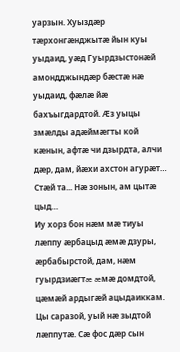уарзын. Хуыздæр тæрхонгæнджытæ йын куы уыдаид, уæд Гуырдзыстонæй амондджындæр бæстæ нæ уыдаид, фæлæ йæ бахъыгдардтой. Æз уыцы змæлды адæймæгты кой кæнын, афтæ чи дзырдта, алчи дæр, дам, йæхи ахстон агурæт… Стæй та... Нæ зонын, ам цытæ цыд…
Иу хорз бон нæм мæ тиуы лæппу æрбацыд æмæ дзуры, æрбабырстой, дам, нæм гуырдзиæгтæ æмæ домдтой, цæмæй ардыгæй ацыдаиккам. Цы саразой, уый нæ зыдтой лæппутæ. Сæ фос дæр сын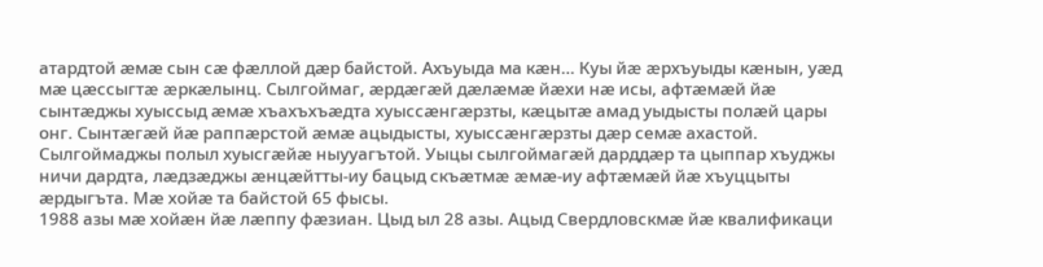атардтой æмæ сын сæ фæллой дæр байстой. Ахъуыда ма кæн… Куы йæ æрхъуыды кæнын, уæд мæ цæссыгтæ æркæлынц. Сылгоймаг, æрдæгæй дæлæмæ йæхи нæ исы, афтæмæй йæ сынтæджы хуыссыд æмæ хъахъхъæдта хуыссæнгæрзты, кæцытæ амад уыдысты полæй цары онг. Сынтæгæй йæ раппæрстой æмæ ацыдысты, хуыссæнгæрзты дæр семæ ахастой. Сылгоймаджы полыл хуысгæйæ ныууагътой. Уыцы сылгоймагæй дарддæр та цыппар хъуджы ничи дардта, лæдзæджы æнцæйтты-иу бацыд скъæтмæ æмæ-иу афтæмæй йæ хъуццыты æрдыгъта. Мæ хойæ та байстой 65 фысы.
1988 азы мæ хойæн йæ лæппу фæзиан. Цыд ыл 28 азы. Ацыд Свердловскмæ йæ квалификаци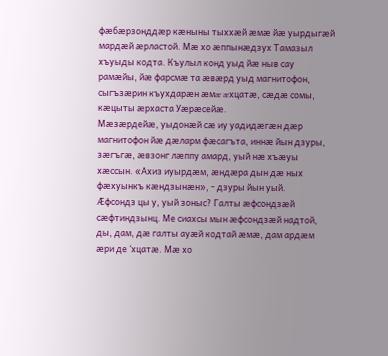фæбæрзонддæр кæныны тыххæй æмæ йæ уырдыгæй мардæй æрластой. Мæ хо æппынæдзух Тамазыл хъуыды кодта. Къулыл конд уыд йæ ныв сау рамæйы, йæ фарсмæ та æвæрд уыд магнитофон, сыгъзæрин къухдарæн æмæ æхцатæ, сæдæ сомы, кæцыты æрхаста Уæрæсейæ.
Мæзæрдейæ, уыдонæй сæ иу уадидæгæн дæр магнитофон йæ дæларм фæсагъта, иннæ йын дзуры, зæгъгæ, æвзонг лæппу амард, уый нæ хъæуы хæссын. «Ахиз иуырдæм, æндæра дын дæ ных фæхуынкъ кæндзынæн», - дзуры йын уый.
Æфсондз цы у, уый зоныс? Галты æфсондзæй сæфтиндзынц. Ме сиахсы мын æфсондзæй надтой, ды, дам, дæ галты ауæй кодтай æмæ, дам ардæм æри де ‘хцатæ. Мæ хо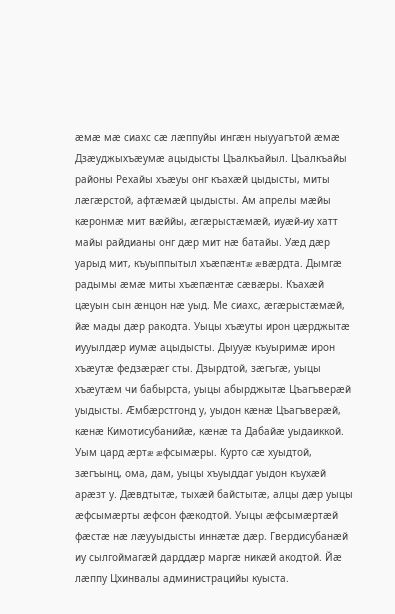æмæ мæ сиахс сæ лæппуйы ингæн ныууагътой æмæ Дзæуджыхъæумæ ацыдысты Цъалкъайыл. Цъалкъайы районы Рехайы хъæуы онг къахæй цыдысты, миты лæгæрстой, афтæмæй цыдысты. Ам апрелы мæйы кæронмæ мит вæййы, æгæрыстæмæй, иуæй-иу хатт майы райдианы онг дæр мит нæ батайы. Уæд дæр уарыд мит, къуыппытыл хъæпæнтæ æвæрдта. Дымгæ радымы æмæ миты хъæпæнтæ сæвæры. Къахæй цæуын сын æнцон нæ уыд. Ме сиахс, æгæрыстæмæй, йæ мады дæр ракодта. Уыцы хъæуты ирон цæрджытæ иууылдæр иумæ ацыдысты. Дыууæ къуыримæ ирон хъæутæ федзæрæг сты. Дзырдтой, зæгъгæ, уыцы хъæутæм чи бабырста, уыцы абырджытæ Цъагъверæй уыдысты. Æмбæрстгонд у, уыдон кæнæ Цъагъверæй, кæнæ Кимотисубанийæ, кæнæ та Дабайæ уыдаиккой. Уым цард æртæ æфсымæры. Курто сæ хуыдтой, зæгъынц, ома, дам, уыцы хъуыддаг уыдон къухæй арæзт у. Дæвдтытæ, тыхæй байстытæ, алцы дæр уыцы æфсымæрты æфсон фæкодтой. Уыцы æфсымæртæй фæстæ нæ лæууыдысты иннæтæ дæр. Гвердисубанæй иу сылгоймагæй дарддæр маргæ никæй акодтой. Йæ лæппу Цхинвалы администрацийы куыста.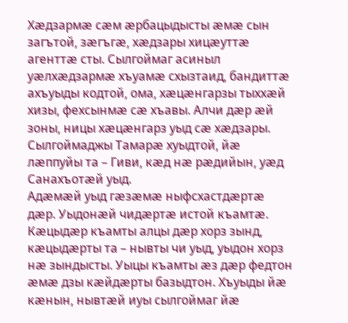Хæдзармæ сæм æрбацыдысты æмæ сын загътой, зæгъгæ, хæдзары хицæуттæ агенттæ сты. Сылгоймаг асиныл уæлхæдзармæ хъуамæ схызтаид, бандиттæ ахъуыды кодтой, ома, хæцæнгарзы тыххæй хизы, фехсынмæ сæ хъавы. Алчи дæр æй зоны, ницы хæцæнгарз уыд сæ хæдзары. Сылгоймаджы Тамарæ хуыдтой, йæ лæппуйы та – Гиви, кæд нæ рæдийын, уæд Санахъотæй уыд.
Адæмæй уыд гæзæмæ ныфсхастдæртæ дæр. Уыдонæй чидæртæ истой къамтæ. Кæцыдæр къамты алцы дæр хорз зынд, кæцыдæрты та – нывты чи уыд, уыдон хорз нæ зындысты. Уыцы къамты æз дæр федтон æмæ дзы кæйдæрты базыдтон. Хъуыды йæ кæнын, нывтæй иуы сылгоймаг йæ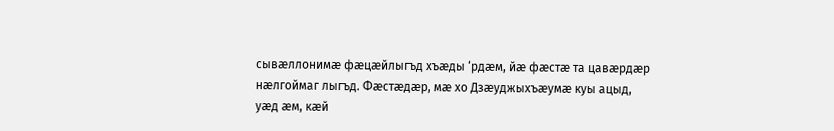сывæллонимæ фæцæйлыгъд хъæды ‘рдæм, йæ фæстæ та цавæрдæр нæлгоймаг лыгъд. Фæстæдæр, мæ хо Дзæуджыхъæумæ куы ацыд, уæд æм, кæй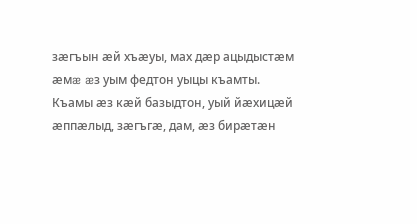зæгъын æй хъæуы, мах дæр ацыдыстæм æмæ æз уым федтон уыцы къамты.
Къамы æз кæй базыдтон, уый йæхицæй æппæлыд, зæгъгæ, дам, æз бирæтæн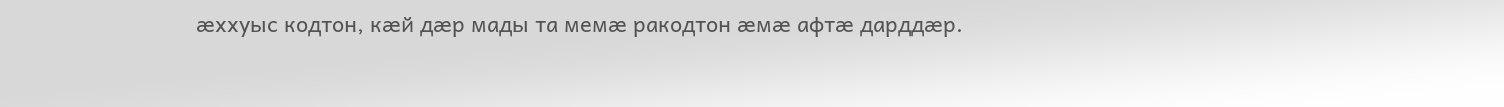æххуыс кодтон, кæй дæр мады та мемæ ракодтон æмæ афтæ дарддæр.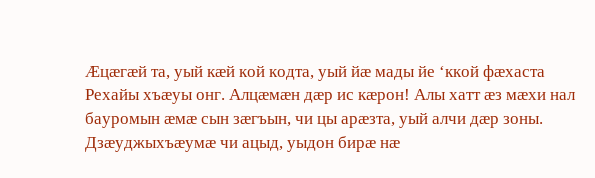Æцæгæй та, уый кæй кой кодта, уый йæ мады йе ‘ккой фæхаста Рехайы хъæуы онг. Алцæмæн дæр ис кæрон! Алы хатт æз мæхи нал бауромын æмæ сын зæгъын, чи цы арæзта, уый алчи дæр зоны.
Дзæуджыхъæумæ чи ацыд, уыдон бирæ нæ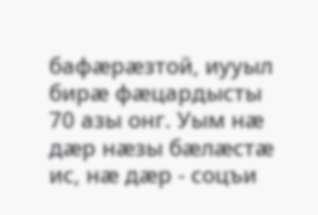бафæрæзтой, иууыл бирæ фæцардысты 70 азы онг. Уым нæ дæр нæзы бæлæстæ ис, нæ дæр - соцъи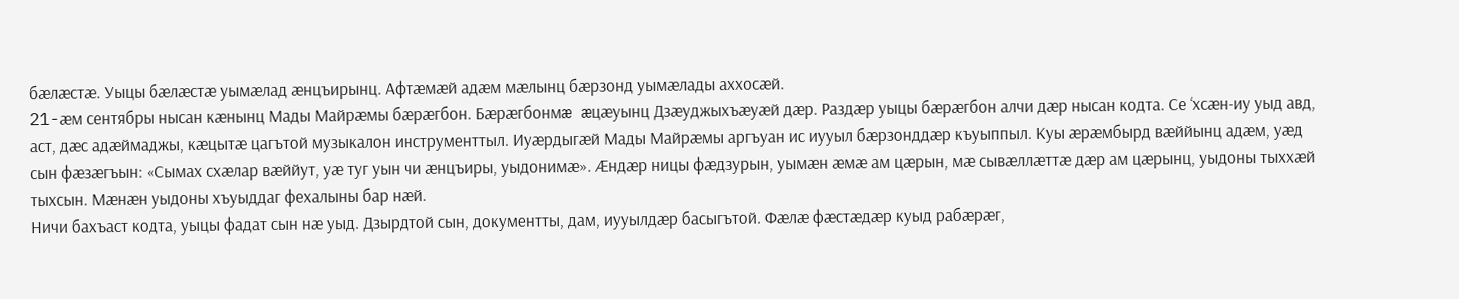бæлæстæ. Уыцы бæлæстæ уымæлад æнцъирынц. Афтæмæй адæм мæлынц бæрзонд уымæлады аххосæй.
21-æм сентябры нысан кæнынц Мады Майрæмы бæрæгбон. Бæрæгбонмæ æцæуынц Дзæуджыхъæуæй дæр. Раздæр уыцы бæрæгбон алчи дæр нысан кодта. Се ‘хсæн-иу уыд авд, аст, дæс адæймаджы, кæцытæ цагътой музыкалон инструменттыл. Иуæрдыгæй Мады Майрæмы аргъуан ис иууыл бæрзонддæр къуыппыл. Куы æрæмбырд вæййынц адæм, уæд сын фæзæгъын: «Сымах схæлар вæййут, уæ туг уын чи æнцъиры, уыдонимæ». Æндæр ницы фæдзурын, уымæн æмæ ам цæрын, мæ сывæллæттæ дæр ам цæрынц, уыдоны тыххæй тыхсын. Мæнæн уыдоны хъуыддаг фехалыны бар нæй.
Ничи бахъаст кодта, уыцы фадат сын нæ уыд. Дзырдтой сын, документты, дам, иууылдæр басыгътой. Фæлæ фæстæдæр куыд рабæрæг,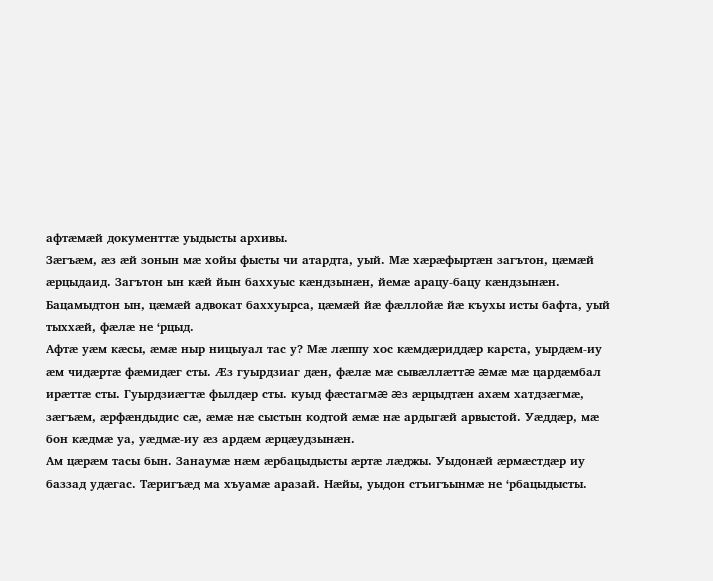афтæмæй документтæ уыдысты архивы.
Зæгъæм, æз æй зонын мæ хойы фысты чи атардта, уый. Мæ хæрæфыртæн загътон, цæмæй æрцыдаид. Загътон ын кæй йын баххуыс кæндзынæн, йемæ арацу-бацу кæндзынæн. Бацамыдтон ын, цæмæй адвокат баххуырса, цæмæй йæ фæллойæ йæ къухы исты бафта, уый тыххæй, фæлæ не ‘рцыд.
Афтæ уæм кæсы, æмæ ныр ницыуал тас у? Мæ лæппу хос кæмдæриддæр карста, уырдæм-иу æм чидæртæ фæмидæг сты. Æз гуырдзиаг дæн, фæлæ мæ сывæллæттæ æмæ мæ цардæмбал ирæттæ сты. Гуырдзиæгтæ фылдæр сты. куыд фæстагмæ æз æрцыдтæн ахæм хатдзæгмæ, зæгъæм, æрфæндыдис сæ, æмæ нæ сыстын кодтой æмæ нæ ардыгæй арвыстой. Уæддæр, мæ бон кæдмæ уа, уæдмæ-иу æз ардæм æрцæудзынæн.
Ам цæрæм тасы бын. Занаумæ нæм æрбацыдысты æртæ лæджы. Уыдонæй æрмæстдæр иу баззад удæгас. Тæригъæд ма хъуамæ аразай. Нæйы, уыдон стъигъынмæ не ‘рбацыдысты.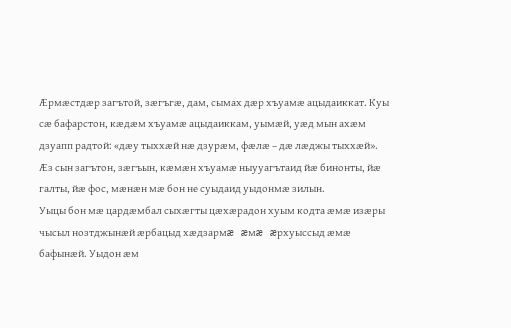Æрмæстдæр загътой, зæгъгæ, дам, сымах дæр хъуамæ ацыдаиккат. Куы сæ бафарстон, кæдæм хъуамæ ацыдаиккам, уымæй, уæд мын ахæм дзуапп радтой: «дæу тыххæй нæ дзурæм, фæлæ – дæ лæджы тыххæй». Æз сын загътон, зæгъын, кæмæн хъуамæ ныууагътаид йæ бинонты, йæ галты, йæ фос, мæнæн мæ бон не суыдаид уыдонмæ зилын.
Уыцы бон мæ цардæмбал сыхæгты цæхæрадон хуым кодта æмæ изæры чысыл нозтджынæй æрбацыд хæдзармæ æмæ æрхуыссыд æмæ бафынæй. Уыдон æм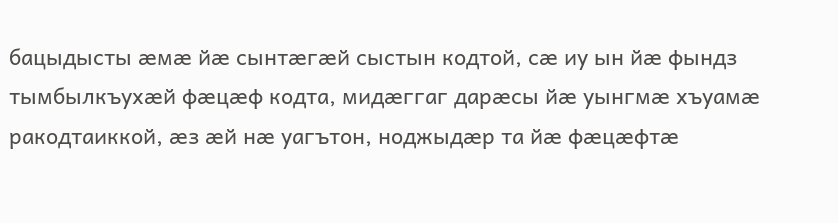бацыдысты æмæ йæ сынтæгæй сыстын кодтой, сæ иу ын йæ фындз тымбылкъухæй фæцæф кодта, мидæггаг дарæсы йæ уынгмæ хъуамæ ракодтаиккой, æз æй нæ уагътон, ноджыдæр та йæ фæцæфтæ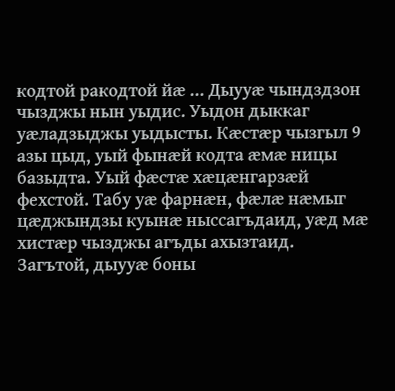кодтой ракодтой йæ … Дыууæ чындздзон чызджы нын уыдис. Уыдон дыккаг уæладзыджы уыдысты. Кæстæр чызгыл 9 азы цыд, уый фынæй кодта æмæ ницы базыдта. Уый фæстæ хæцæнгарзæй фехстой. Табу уæ фарнæн, фæлæ нæмыг цæджындзы куынæ ныссагъдаид, уæд мæ хистæр чызджы агъды ахызтаид.
Загътой, дыууæ боны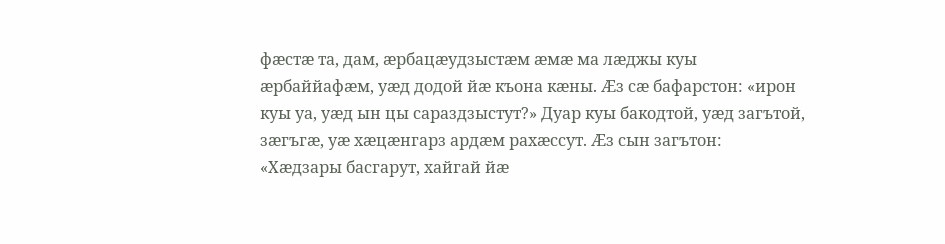фæстæ та, дам, æрбацæудзыстæм æмæ ма лæджы куы æрбаййафæм, уæд додой йæ къона кæны. Æз сæ бафарстон: «ирон куы уа, уæд ын цы сараздзыстут?» Дуар куы бакодтой, уæд загътой, зæгъгæ, уæ хæцæнгарз ардæм рахæссут. Æз сын загътон: «Хæдзары басгарут, хайгай йæ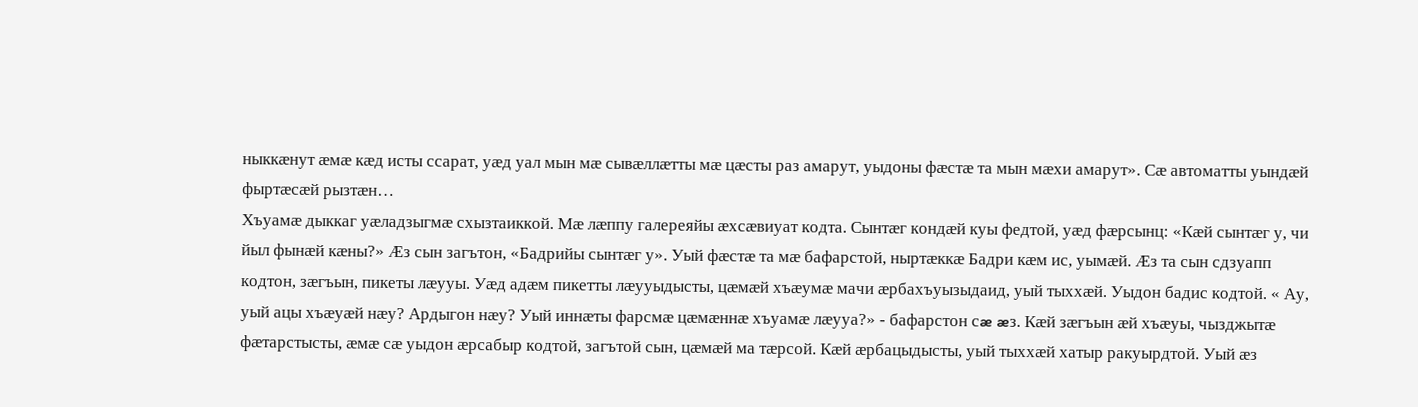ныккæнут æмæ кæд исты ссарат, уæд уал мын мæ сывæллæтты мæ цæсты раз амарут, уыдоны фæстæ та мын мæхи амарут». Сæ автоматты уындæй фыртæсæй рызтæн…
Хъуамæ дыккаг уæладзыгмæ схызтаиккой. Мæ лæппу галереяйы æхсæвиуат кодта. Сынтæг кондæй куы федтой, уæд фæрсынц: «Кæй сынтæг у, чи йыл фынæй кæны?» Æз сын загътон, «Бадрийы сынтæг у». Уый фæстæ та мæ бафарстой, ныртæккæ Бадри кæм ис, уымæй. Æз та сын сдзуапп кодтон, зæгъын, пикеты лæууы. Уæд адæм пикетты лæууыдысты, цæмæй хъæумæ мачи æрбахъуызыдаид, уый тыххæй. Уыдон бадис кодтой. « Ау, уый ацы хъæуæй нæу? Ардыгон нæу? Уый иннæты фарсмæ цæмæннæ хъуамæ лæууа?» - бафарстон сæ æз. Кæй зæгъын æй хъæуы, чызджытæ фæтарстысты, æмæ сæ уыдон æрсабыр кодтой, загътой сын, цæмæй ма тæрсой. Кæй æрбацыдысты, уый тыххæй хатыр ракуырдтой. Уый æз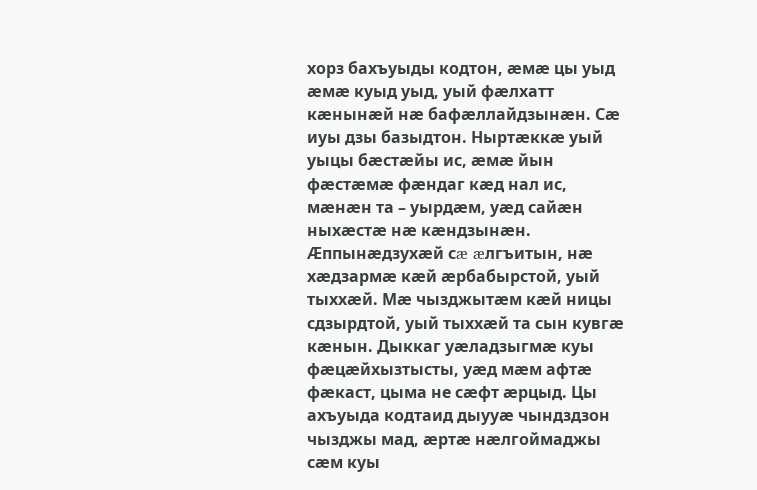хорз бахъуыды кодтон, æмæ цы уыд æмæ куыд уыд, уый фæлхатт кæнынæй нæ бафæллайдзынæн. Сæ иуы дзы базыдтон. Ныртæккæ уый уыцы бæстæйы ис, æмæ йын фæстæмæ фæндаг кæд нал ис, мæнæн та – уырдæм, уæд сайæн ныхæстæ нæ кæндзынæн. Æппынæдзухæй сæ æлгъитын, нæ хæдзармæ кæй æрбабырстой, уый тыххæй. Мæ чызджытæм кæй ницы сдзырдтой, уый тыххæй та сын кувгæ кæнын. Дыккаг уæладзыгмæ куы фæцæйхызтысты, уæд мæм афтæ фæкаст, цыма не сæфт æрцыд. Цы ахъуыда кодтаид дыууæ чындздзон чызджы мад, æртæ нæлгоймаджы сæм куы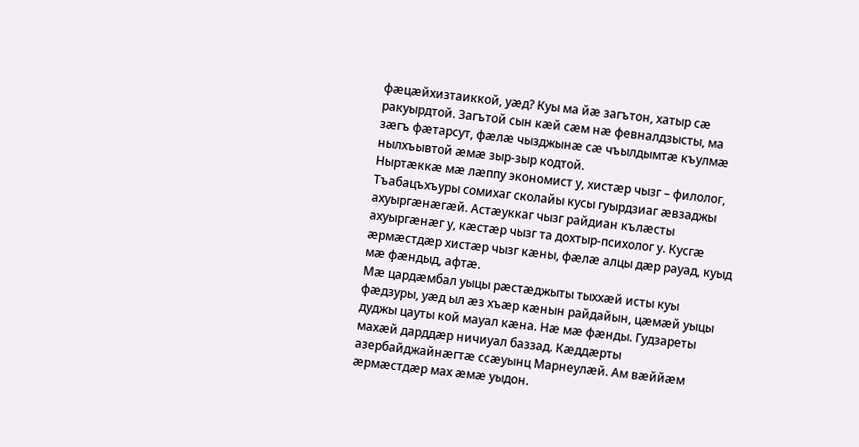фæцæйхизтаиккой, уæд? Куы ма йæ загътон, хатыр сæ ракуырдтой. Загътой сын кæй сæм нæ февналдзысты, ма зæгъ фæтарсут, фæлæ чызджынæ сæ чъылдымтæ къулмæ нылхъывтой æмæ зыр-зыр кодтой.
Ныртæккæ мæ лæппу экономист у, хистæр чызг – филолог, Тъабацъхъуры сомихаг сколайы кусы гуырдзиаг æвзаджы ахуыргæнæгæй. Астæуккаг чызг райдиан кълæсты ахуыргæнæг у, кæстæр чызг та дохтыр-психолог у. Кусгæ æрмæстдæр хистæр чызг кæны, фæлæ алцы дæр рауад, куыд мæ фæндыд, афтæ.
Мæ цардæмбал уыцы рæстæджыты тыххæй исты куы фæдзуры, уæд ыл æз хъæр кæнын райдайын, цæмæй уыцы дуджы цауты кой мауал кæна. Нæ мæ фæнды. Гудзареты махæй дарддæр ничиуал баззад. Кæддæрты азербайджайнæгтæ ссæуынц Марнеулæй. Ам вæййæм æрмæстдæр мах æмæ уыдон.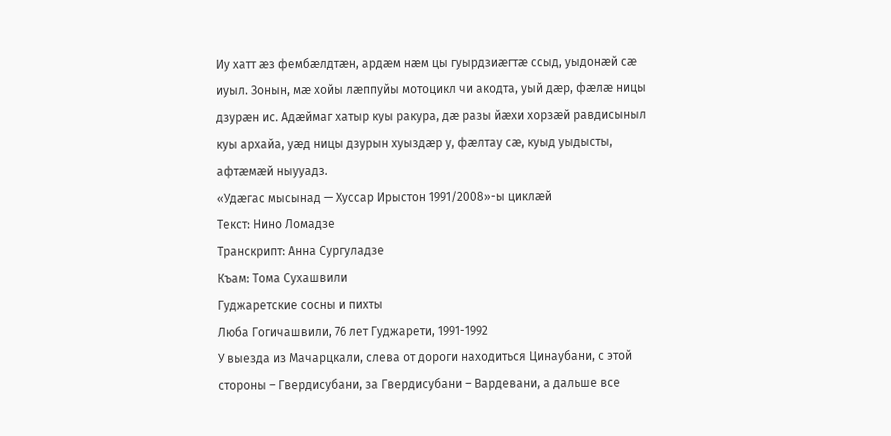Иу хатт æз фембæлдтæн, ардæм нæм цы гуырдзиæгтæ ссыд, уыдонæй сæ иуыл. Зонын, мæ хойы лæппуйы мотоцикл чи акодта, уый дæр, фæлæ ницы дзурæн ис. Адæймаг хатыр куы ракура, дæ разы йæхи хорзæй равдисыныл куы архайа, уæд ницы дзурын хуыздæр у, фæлтау сæ, куыд уыдысты, афтæмæй ныууадз.
«Удæгас мысынад — Хуссар Ирыстон 1991/2008»-ы циклæй
Текст: Нино Ломадзе
Транскрипт: Анна Сургуладзе
Къам: Тома Сухашвили
Гуджаретские сосны и пихты
Люба Гогичашвили, 76 лет Гуджарети, 1991-1992
У выезда из Мачарцкали, слева от дороги находиться Цинаубани, с этой стороны – Гвердисубани, за Гвердисубани – Вардевани, а дальше все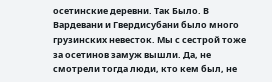осетинские деревни. Так Было. В Вардевани и Гвердисубани было много грузинских невесток. Мы с сестрой тоже за осетинов замуж вышли. Да, не смотрели тогда люди, кто кем был, не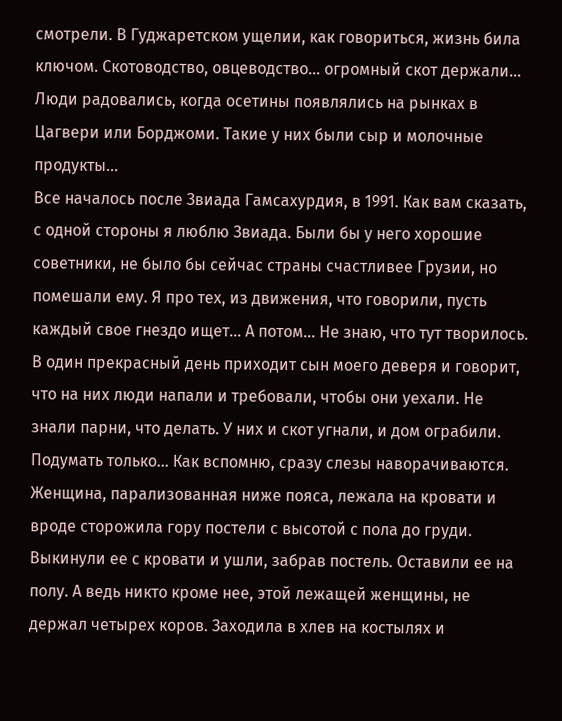смотрели. В Гуджаретском ущелии, как говориться, жизнь била ключом. Скотоводство, овцеводство... огромный скот держали... Люди радовались, когда осетины появлялись на рынках в Цагвери или Борджоми. Такие у них были сыр и молочные продукты...
Все началось после Звиада Гамсахурдия, в 1991. Как вам сказать, с одной стороны я люблю Звиада. Были бы у него хорошие советники, не было бы сейчас страны счастливее Грузии, но помешали ему. Я про тех, из движения, что говорили, пусть каждый свое гнездо ищет... А потом... Не знаю, что тут творилось.
В один прекрасный день приходит сын моего деверя и говорит, что на них люди напали и требовали, чтобы они уехали. Не знали парни, что делать. У них и скот угнали, и дом ограбили. Подумать только... Как вспомню, сразу слезы наворачиваются. Женщина, парализованная ниже пояса, лежала на кровати и вроде сторожила гору постели с высотой с пола до груди. Выкинули ее с кровати и ушли, забрав постель. Оставили ее на полу. А ведь никто кроме нее, этой лежащей женщины, не держал четырех коров. Заходила в хлев на костылях и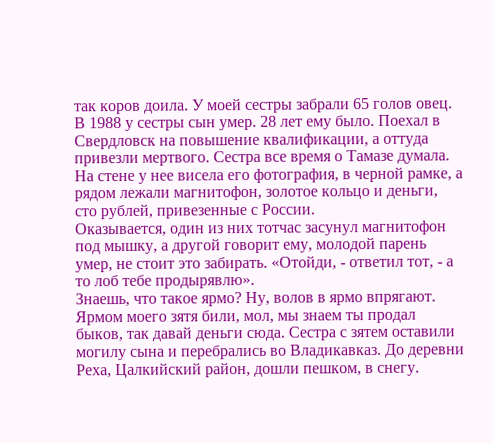так коров доила. У моей сестры забрали 65 голов овец.
В 1988 у сестры сын умер. 28 лет ему было. Поехал в Свердловск на повышение квалификации, а оттуда привезли мертвого. Сестра все время о Тамазе думала. На стене у нее висела его фотография, в черной рамке, а рядом лежали магнитофон, золотое кольцо и деньги, сто рублей, привезенные с России.
Оказывается, один из них тотчас засунул магнитофон под мышку, а другой говорит ему, молодой парень умер, не стоит это забирать. «Отойди, - ответил тот, - а то лоб тебе продырявлю».
Знаешь, что такое ярмо? Ну, волов в ярмо впрягают. Ярмом моего зятя били, мол, мы знаем ты продал быков, так давай деньги сюда. Сестра с зятем оставили могилу сына и перебрались во Владикавказ. До деревни Реха, Цалкийский район, дошли пешком, в снегу.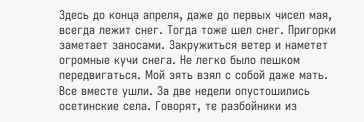Здесь до конца апреля, даже до первых чисел мая, всегда лежит снег. Тогда тоже шел снег. Пригорки заметает заносами. Закружиться ветер и наметет огромные кучи снега. Не легко было пешком передвигаться. Мой зять взял с собой даже мать. Все вместе ушли. За две недели опустошились осетинские села. Говорят, те разбойники из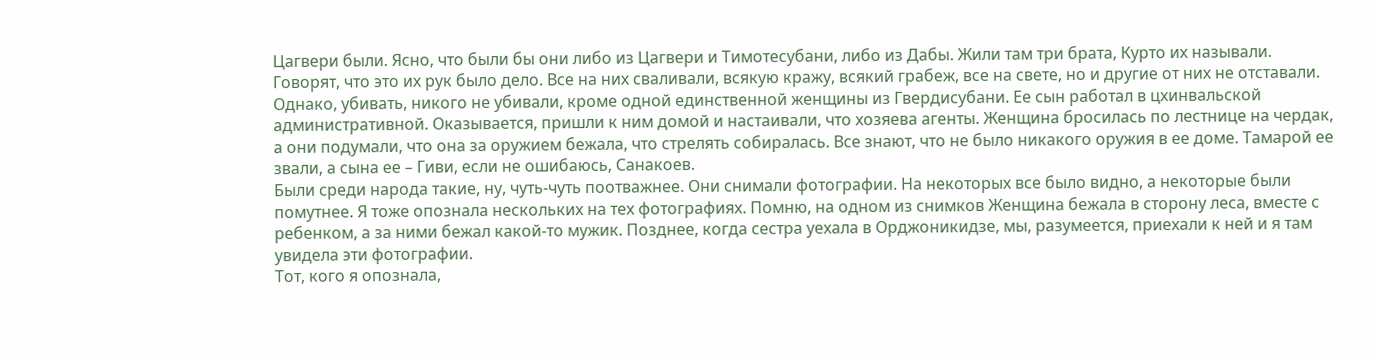Цагвери были. Ясно, что были бы они либо из Цагвери и Тимотесубани, либо из Дабы. Жили там три брата, Курто их называли. Говорят, что это их рук было дело. Все на них сваливали, всякую кражу, всякий грабеж, все на свете, но и другие от них не отставали. Однако, убивать, никого не убивали, кроме одной единственной женщины из Гвердисубани. Ее сын работал в цхинвальской административной. Оказывается, пришли к ним домой и настаивали, что хозяева агенты. Женщина бросилась по лестнице на чердак, а они подумали, что она за оружием бежала, что стрелять собиралась. Все знают, что не было никакого оружия в ее доме. Тамарой ее звали, а сына ее – Гиви, если не ошибаюсь, Санакоев.
Были среди народа такие, ну, чуть-чуть поотважнее. Они снимали фотографии. На некоторых все было видно, а некоторые были помутнее. Я тоже опознала нескольких на тех фотографиях. Помню, на одном из снимков Женщина бежала в сторону леса, вместе с ребенком, а за ними бежал какой-то мужик. Позднее, когда сестра уехала в Орджоникидзе, мы, разумеется, приехали к ней и я там увидела эти фотографии.
Тот, кого я опознала,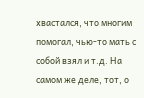хвастался, что многим помогал, чью-то мать с собой взял и т.д. На самом же деле, тот, о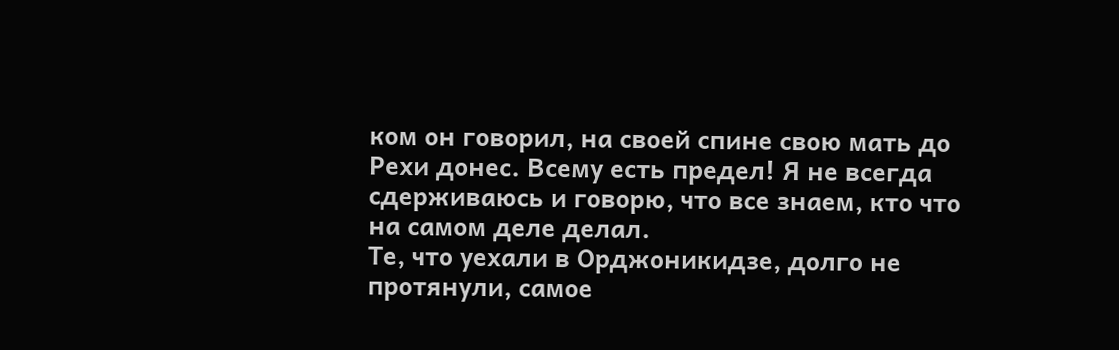ком он говорил, на своей спине свою мать до Рехи донес. Всему есть предел! Я не всегда сдерживаюсь и говорю, что все знаем, кто что на самом деле делал.
Те, что уехали в Орджоникидзе, долго не протянули, самое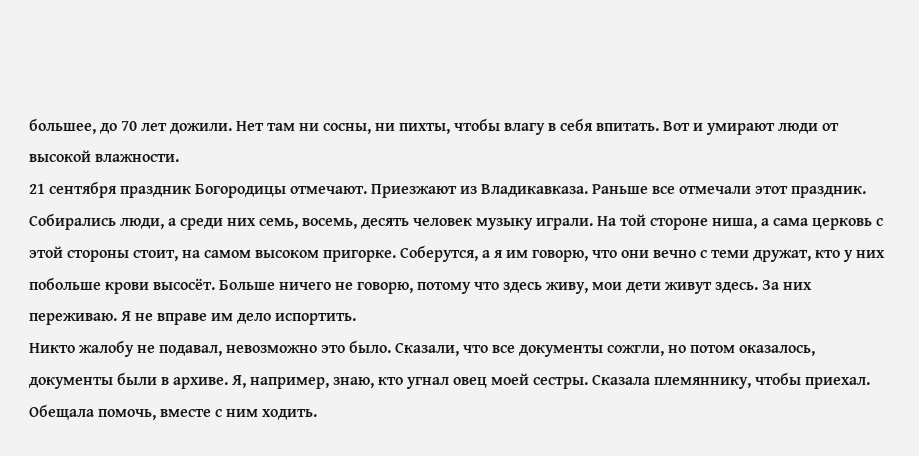большее, до 70 лет дожили. Нет там ни сосны, ни пихты, чтобы влагу в себя впитать. Вот и умирают люди от высокой влажности.
21 сентября праздник Богородицы отмечают. Приезжают из Владикавказа. Раньше все отмечали этот праздник. Собирались люди, а среди них семь, восемь, десять человек музыку играли. На той стороне ниша, а сама церковь с этой стороны стоит, на самом высоком пригорке. Соберутся, а я им говорю, что они вечно с теми дружат, кто у них побольше крови высосёт. Больше ничего не говорю, потому что здесь живу, мои дети живут здесь. За них переживаю. Я не вправе им дело испортить.
Никто жалобу не подавал, невозможно это было. Сказали, что все документы сожгли, но потом оказалось, документы были в архиве. Я, например, знаю, кто угнал овец моей сестры. Сказала племяннику, чтобы приехал. Обещала помочь, вместе с ним ходить.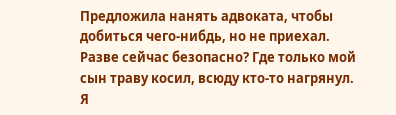Предложила нанять адвоката, чтобы добиться чего-нибдь, но не приехал.
Разве сейчас безопасно? Где только мой сын траву косил, всюду кто-то нагрянул. Я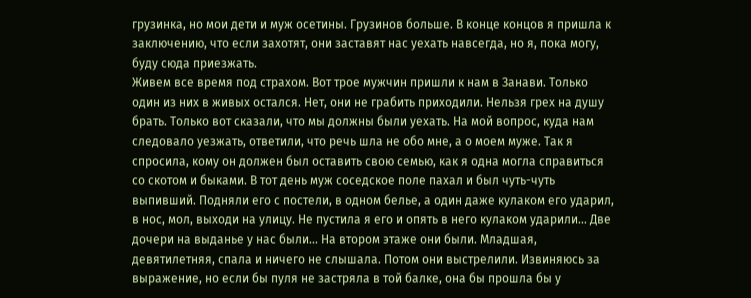грузинка, но мои дети и муж осетины. Грузинов больше. В конце концов я пришла к заключению, что если захотят, они заставят нас уехать навсегда, но я, пока могу, буду сюда приезжать.
Живем все время под страхом. Вот трое мужчин пришли к нам в Занави. Только один из них в живых остался. Нет, они не грабить приходили. Нельзя грех на душу брать. Только вот сказали, что мы должны были уехать. На мой вопрос, куда нам следовало уезжать, ответили, что речь шла не обо мне, а о моем муже. Так я спросила, кому он должен был оставить свою семью, как я одна могла справиться со скотом и быками. В тот день муж соседское поле пахал и был чуть-чуть выпивший. Подняли его с постели, в одном белье, а один даже кулаком его ударил, в нос, мол, выходи на улицу. Не пустила я его и опять в него кулаком ударили... Две дочери на выданье у нас были... На втором этаже они были. Младшая, девятилетняя, спала и ничего не слышала. Потом они выстрелили. Извиняюсь за выражение, но если бы пуля не застряла в той балке, она бы прошла бы у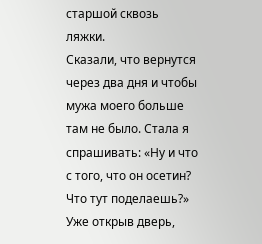старшой сквозь ляжки.
Сказали, что вернутся через два дня и чтобы мужа моего больше там не было. Стала я спрашивать: «Ну и что с того, что он осетин? Что тут поделаешь?» Уже открыв дверь,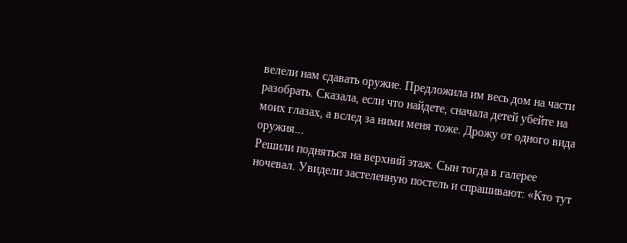велели нам сдавать оружие. Предложила им весь дом на части разобрать. Сказала, если что найдете, сначала детей убейте на моих глазах, а вслед за ними меня тоже. Дрожу от одного вида оружия...
Решили подняться на верхний этаж. Сын тогда в галерее ночевал. Увидели застеленную постель и спрашивают: «Кто тут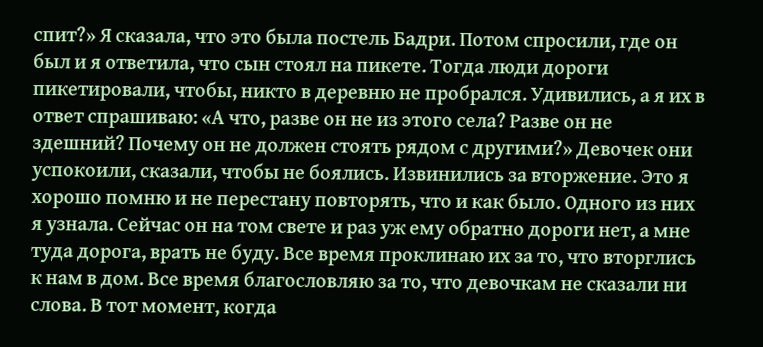спит?» Я сказала, что это была постель Бадри. Потом спросили, где он был и я ответила, что сын стоял на пикете. Тогда люди дороги пикетировали, чтобы, никто в деревню не пробрался. Удивились, а я их в ответ спрашиваю: «А что, разве он не из этого села? Разве он не здешний? Почему он не должен стоять рядом с другими?» Девочек они успокоили, сказали, чтобы не боялись. Извинились за вторжение. Это я хорошо помню и не перестану повторять, что и как было. Одного из них я узнала. Сейчас он на том свете и раз уж ему обратно дороги нет, а мне туда дорога, врать не буду. Все время проклинаю их за то, что вторглись к нам в дом. Все время благословляю за то, что девочкам не сказали ни слова. В тот момент, когда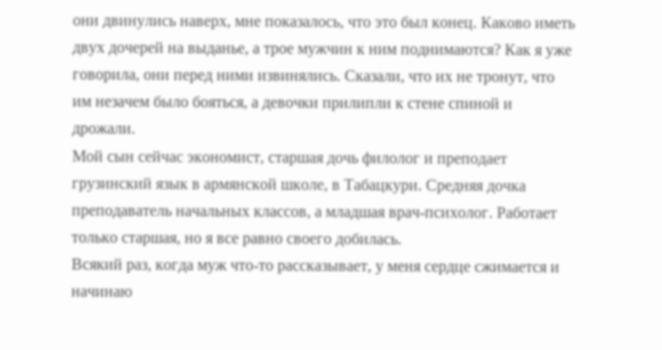они двинулись наверх, мне показалось, что это был конец. Каково иметь двух дочерей на выданье, а трое мужчин к ним поднимаются? Как я уже говорила, они перед ними извинялись. Сказали, что их не тронут, что им незачем было бояться, а девочки прилипли к стене спиной и дрожали.
Мой сын сейчас экономист, старшая дочь филолог и преподает грузинский язык в армянской школе, в Табацкури. Средняя дочка преподаватель начальных классов, а младшая врач-психолог. Работает только старшая, но я все равно своего добилась.
Всякий раз, когда муж что-то рассказывает, у меня сердце сжимается и начинаю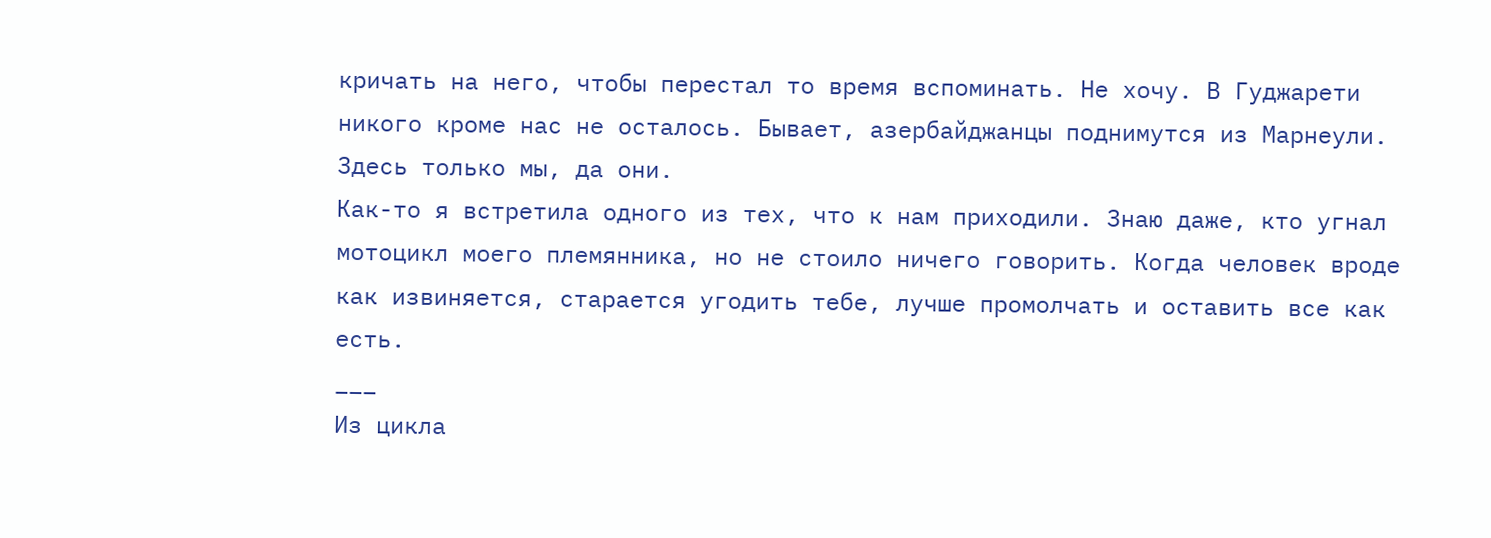кричать на него, чтобы перестал то время вспоминать. Не хочу. В Гуджарети никого кроме нас не осталось. Бывает, азербайджанцы поднимутся из Марнеули. Здесь только мы, да они.
Как-то я встретила одного из тех, что к нам приходили. Знаю даже, кто угнал мотоцикл моего племянника, но не стоило ничего говорить. Когда человек вроде как извиняется, старается угодить тебе, лучше промолчать и оставить все как есть.
___
Из цикла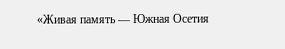«Живая память — Южная Осетия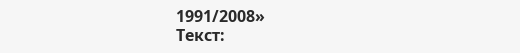1991/2008»
Текст: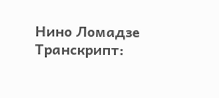Нино Ломадзе
Транскрипт: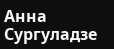Анна Сургуладзе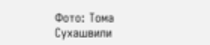Фото: Тома Сухашвили